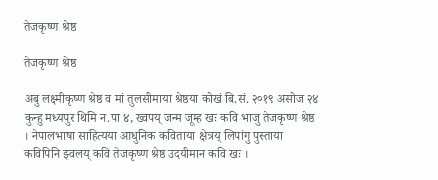तेजकृष्ण श्रेष्ठ

तेजकृष्ण श्रेष्ठ

अबु लक्ष्मीकृष्ण श्रेष्ठ व मां तुलसीमाया श्रेष्ठया कोखं बि.सं. २०१९ असोज २४ कुन्हु मध्यपुर थिमि न.पा ४, ख्वपय् जन्म जूम्ह खः कवि भाजु तेजकृष्ण श्रेष्ठ । नेपालभाषा साहित्यया आधुनिक कविताया क्षेत्रय् लिपांगु पुस्ताया कविपिनि झ्वलय् कवि तेजकृष्ण श्रेष्ठ उदयीमान कवि खः ।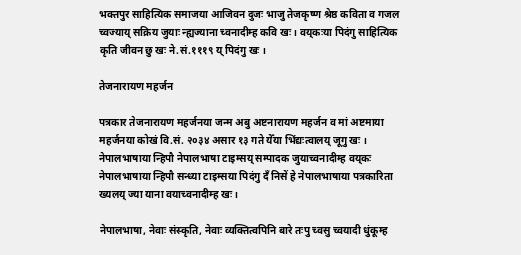भक्तपुर साहित्यिक समाजया आजिवन दुजः भाजु तेजकृष्ण श्रेष्ठ कविता व गजल च्वज्याय् सक्रिय जुयाः न्ह्यज्याना च्वनादीम्ह कवि खः । वय्‌कःया पिदंगु साहित्यिक कृति जीवन छु खः ने.सं.१११९ य् पिदंगु खः ।

तेजनारायण महर्जन

पत्रकार तेजनारायण महर्जनया जन्म अबु अष्टनारायण महर्जन व मां अष्टमाया महर्जनया कोखं वि.सं. २०३४ असार १३ गते येँया भिंद्यःत्वालय् जूगु खः । नेपालभाषाया न्हिपौ नेपालभाषा टाइम्सय् सम्पादक जुयाच्वनादीम्ह वय्‌कः नेपालभाषाया न्हिपौ सन्ध्या टाइम्सया पिदंगु दँ निसें हे नेपालभाषाया पत्रकारिता ख्यलय् ज्या याना वयाच्वनादीम्ह खः ।

नेपालभाषा, नेवाः संस्कृति, नेवाः व्यक्तित्वपिनि बारे तःपु च्वसु च्वयादी धुंकूम्ह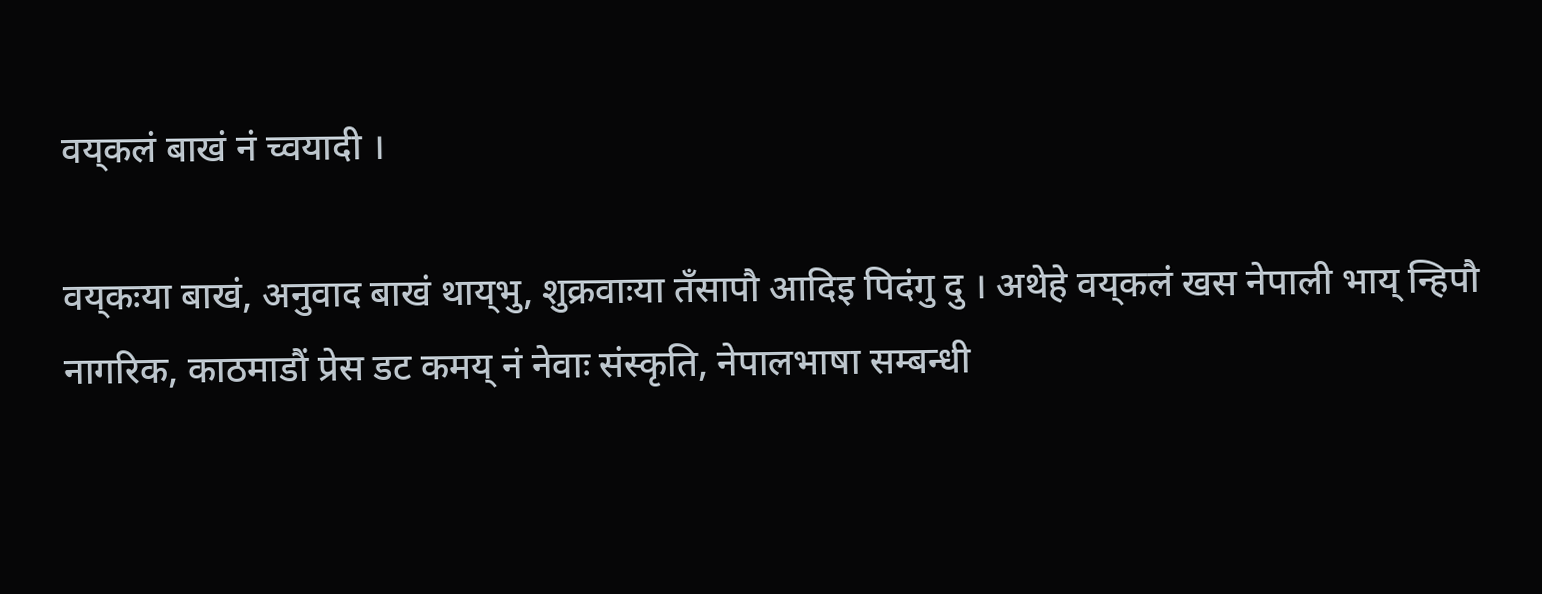वय्‌कलं बाखं नं च्वयादी ।

वय्‌कःया बाखं, अनुवाद बाखं थाय्‌भु, शुक्रवाःया तँसापौ आदिइ पिदंगु दु । अथेहे वय्‌कलं खस नेपाली भाय् न्हिपौ नागरिक, काठमाडौं प्रेस डट कमय् नं नेवाः संस्कृति, नेपालभाषा सम्बन्धी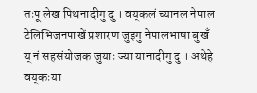तःपू लेख पिथनादीगु दु । वय्‌कलं च्यानल नेपाल टेलिभिजनपाखें प्रशारण जुइगु नेपालभाषा बुखँ य् नं सहसंयोजक जुयाः ज्या यानादीगु दु । अथेहे वय्‌कःया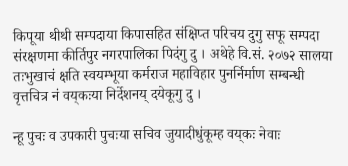किपूया थीथी सम्पदाया किपासहित संक्षिप्त परिचय दुगु सफू सम्पदा संरक्षणमा कीर्तिपुर नगरपालिका पिदंगु दु । अथेहे वि.सं. २०७२ सालया तःभुखाचं क्षति स्वयम्भूया कर्मराज महाविहार पुनर्निर्माण सम्बन्धी वृत्तचित्र नं वय्‌कःया निर्देशनय् दयेकूगु दु ।

न्हू पुचः व उपकारी पुचःया सचिव जुयादीधुंकूम्ह वय्‌कः नेवाः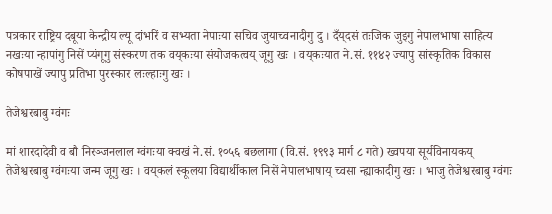पत्रकार राष्ट्रिय दबूया केन्द्रीय ल्यू दांभरिं व सभ्यता नेपाःया सचिव जुयाच्वनादीगु दु । दँय्‌दसं तःजिक जुइगु नेपालभाषा साहित्य नखःया न्हापांगु निसें प्यंगूगु संस्करण तक वय्‌कःया संयोजकत्वय् जूगु खः । वय्‌कःयात ने.सं. ११४२ ज्यापु सांस्कृतिक विकास कोषपाखें ज्यापु प्रतिभा पुरस्कार लःल्हाःगु खः ।

तेजेश्वरबाबु ग्वंगः

मां शारदादेवी व बौ निरञ्जनलाल ग्वंगःया क्वखं ने.सं. १०५६ बछलागा (वि.सं. १९९३ मार्ग ८ गते) ख्वपया सूर्यविनायकय् तेजेश्वरबाबु ग्वंगःया जन्म जूगु खः । वय्‌कलं स्कूलया विद्यार्थीकाल निसें नेपालभाषाय् च्वसा न्ह्याकादीगु खः । भाजु तेजेश्वरबाबु ग्वंगः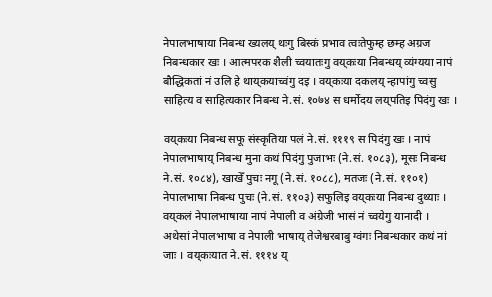नेपालभाषाया निबन्ध ख्यलय् थःगु बिस्कं प्रभाव त्वःतेफुम्ह छम्ह अग्रज निबन्धकार खः । आत्मपरक शैली च्वयातःगु वय्‌कःया निबन्धय् व्यंग्यया नापं बौद्धिकतां नं उलि हे थाय्‌कयाच्वंगु दइ । वय्‌कःया दकलय् न्हापांगु च्वसु साहित्य व साहित्यकार निबन्ध ने.सं. १०७४ स धर्मोदय लय्‌पतिइ पिदंगु खः ।

वय्‌कःया निबन्ध सफू संस्कृतिया पलं ने.सं. १११९ स पिदंगु खः । नापं नेपालभाषाय् निबन्ध मुना कथं पिदंगु पुजाभः (ने.सं. १०८३), मूसः निबन्ध ने.सं. १०८४), खाखेँ पुचः नगू (ने.सं. १०८८), मतजः (ने.सं. ११०१) नेपालभाषा निबन्ध पुचः (ने.सं. ११०३) सफुलिइ वय्‌कःया निबन्ध दुथ्याः । वय्‌कलं नेपालभाषाया नापं नेपाली व अंग्रेजी भासं नं च्वयेगु यानादी । अथेसां नेपालभाषा व नेपाली भाषाय् तेजेश्वरबाबु ग्वंगः निबन्धकार कथं नां जाः । वय्‌कःयात ने.सं. १११४ य्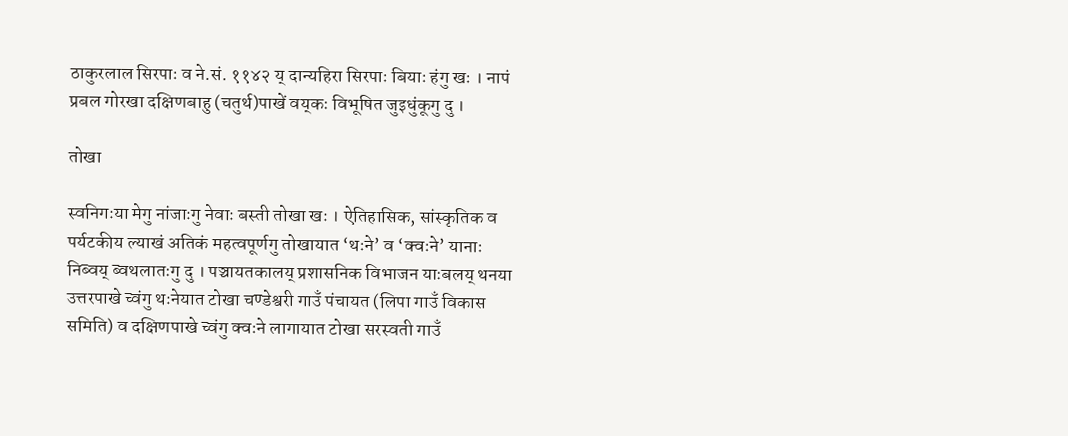ठाकुरलाल सिरपाः व ने.सं. ११४२ य् दान्यहिरा सिरपाः बियाः हंगु खः । नापं प्रबल गोरखा दक्षिणबाहु (चतुर्थ)पाखें वय्‌कः विभूषित जुइधुंकूगु दु ।

तोखा

स्वनिगःया मेगु नांजाःगु नेवाः बस्ती तोखा खः । ऐतिहासिक, सांस्कृतिक व पर्यटकीय ल्याखं अतिकं महत्वपूर्णगु तोखायात ‘थःने’ व ‘क्वःने’ यानाः निब्वय् ब्वथलातःगु दु । पञ्चायतकालय् प्रशासनिक विभाजन याःबलय् थनया उत्तरपाखे च्वंगु थःनेयात टोखा चण्डेश्वरी गाउँ पंचायत (लिपा गाउँ विकास समिति) व दक्षिणपाखे च्वंगु क्वःने लागायात टोखा सरस्वती गाउँ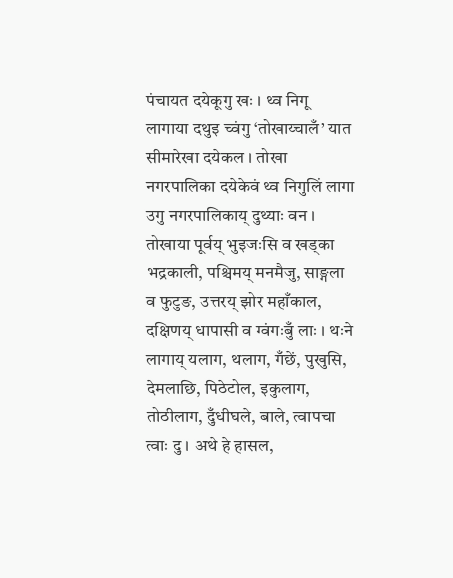पंचायत दयेकूगु खः । थ्व निगू लागाया दथुइ च्वंगु ‘तोखाय्चालँ’ यात सीमारेखा दयेकल । तोखा नगरपालिका दयेकेवं थ्व निगुलिं लागा उगु नगरपालिकाय् दुथ्याः वन । तोखाया पूर्वय् भुइजःसि व खड्का भद्रकाली, पश्चिमय् मनमैजु, साङ्गला व फुटुङ, उत्तरय् झोर महाँकाल, दक्षिणय् धापासी व ग्वंगःबुँ लाः । थःने लागाय् यलाग, थलाग, गँछें, पुखुसि, देमलाछि, पिठेटोल, इकुलाग, तोठीलाग, दुँधीघले, बाले, त्वापचा त्वाः दु । अथे हे हासल,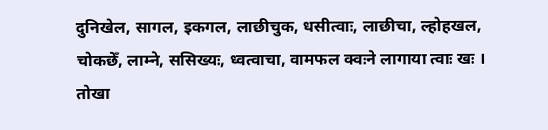दुनिखेल, सागल, इकगल, लाछीचुक, धसीत्वाः, लाछीचा, ल्होहखल, चोकछेँ, लाम्ने, ससिख्यः, ध्वत्वाचा, वामफल क्वःने लागाया त्वाः खः ।
तोखा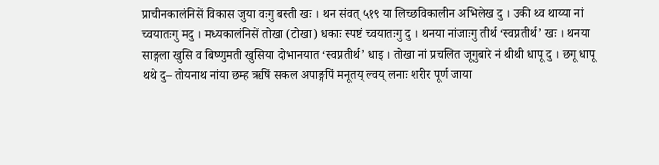प्राचीनकालंनिसें विकास जुया वःगु बस्ती खः । थन संवत् ५१९ या लिच्छविकालीन अभिलेख दु । उकी थ्व थाय्या नां च्वयातःगु मदु । मध्यकालंनिसें तोखा (टोखा) धकाः स्पष्टं च्वयातःगु दु । थनया नांजाःगु तीर्थ ‘स्वप्नतीर्थ’ खः । थनया साङ्गला खुसि व बिष्णुमती खुसिया दोभानयात ‘स्वप्नतीर्थ’ धाइ । तोखा नां प्रचलित जूगुबारे नं थीथी धापू दु । छगू धापू थथे दु– तोयनाथ नांया छम्ह ऋषिं सकल अपाङ्गपिं मनूतय् ल्वय् लनाः शरीर पूर्ण जाया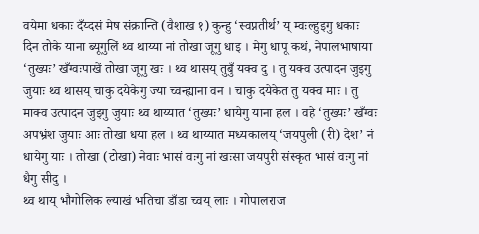वयेमा धकाः दँय्दसं मेष संक्रान्ति (वैशाख १) कुन्हु ‘स्वप्नतीर्थ’ य् म्वःल्हुइगु धकाः दिन तोके याना ब्यूगुलिं थ्व थाय्या नां तोखा जूगु धाइ । मेगु धापू कथं, नेपालभाषाया ‘तुख्यः’ खँग्वःपाखें तोखा जूगु खः । थ्व थासय् तुबुँ यक्व दु । तु यक्व उत्पादन जुइगु जुयाः थ्व थासय् चाकु दयेकेगु ज्या च्वन्ह्याना वन । चाकु दयेकेत तु यक्व माः । तु माक्व उत्पादन जुइगु जुयाः थ्व थाय्यात ‘तुख्यः’ धायेगु याना हल । वहे ‘तुख्यः’ खँग्वः अपभ्रंश जुयाः आः तोखा धया हल । थ्व थाय्यात मध्यकालय् ‘जयपुली (री) देश’ नं धायेगु याः । तोखा (टोखा) नेवाः भासं वःगु नां खःसा जयपुरी संस्कृत भासं वःगु नां धैगु सीदु ।
थ्व थाय् भौगोलिक ल्याखं भतिचा डाँडा च्वय् लाः । गोपालराज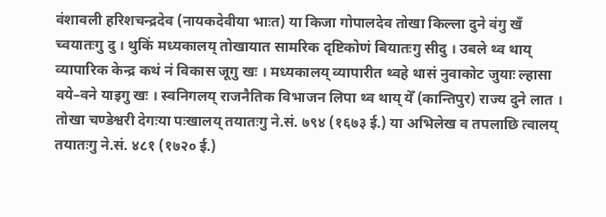वंशावली हरिशचन्द्रदेव (नायकदेवीया भाःत) या किजा गोपालदेव तोखा किल्ला दुने वंगु खँ च्वयातःगु दु । थुकिं मध्यकालय् तोखायात सामरिक दृष्टिकोणं बियातःगु सीदु । उबले थ्व थाय् व्यापारिक केन्द्र कथं नं विकास जूगु खः । मध्यकालय् व्यापारीत थ्वहे थासं नुवाकोट जुयाः ल्हासा वये–वने याइगु खः । स्वनिगलय् राजनैतिक विभाजन लिपा थ्व थाय् येँ (कान्तिपुर) राज्य दुने लात । तोखा चण्डेश्वरी देगःया पःखालय् तयातःगु ने.सं. ७९४ (१६७३ ई.) या अभिलेख व तपलाछि त्वालय् तयातःगु ने.सं. ४८१ (१७२० ई.)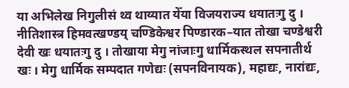या अभिलेख निगुलीसं थ्व थाय्यात येँया विजयराज्य धयातःगु दु ।
नीतिशास्त्र हिमवत्खण्डय् चण्डिकेश्वर पिण्डारक–यात तोखा चण्डेश्वरी देवी खः धयातःगु दु । तोखाया मेगु नांजाःगु धार्मिकस्थल सपनातीर्थ खः । मेगु धार्मिक सम्पदात गणेद्यः (सपनविनायक), महाद्यः, नारांद्यः,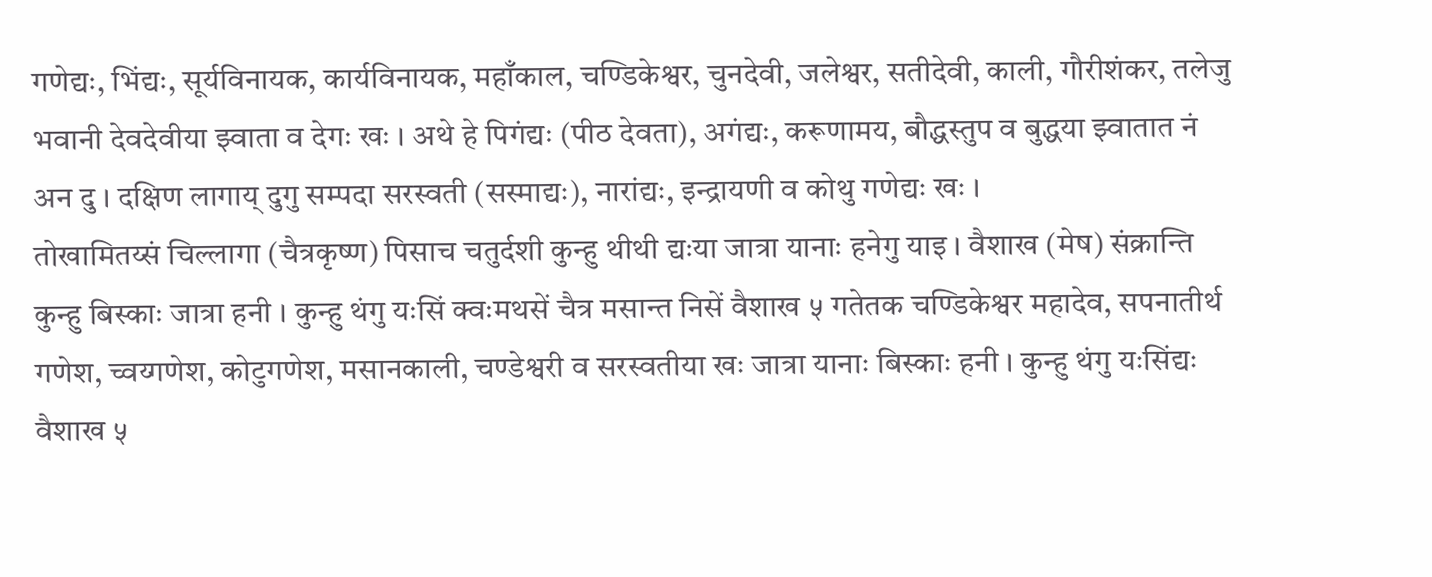गणेद्यः, भिंद्यः, सूर्यविनायक, कार्यविनायक, महाँकाल, चण्डिकेश्वर, चुनदेवी, जलेश्वर, सतीदेवी, काली, गौरीशंकर, तलेजु भवानी देवदेवीया झ्वाता व देगः खः । अथे हे पिगंद्यः (पीठ देवता), अगंद्यः, करूणामय, बौद्धस्तुप व बुद्धया झ्वातात नं अन दु । दक्षिण लागाय् दुगु सम्पदा सरस्वती (सस्माद्यः), नारांद्यः, इन्द्रायणी व कोथु गणेद्यः खः ।
तोखामितय्सं चिल्लागा (चैत्रकृष्ण) पिसाच चतुर्दशी कुन्हु थीथी द्यःया जात्रा यानाः हनेगु याइ । वैशाख (मेष) संक्रान्ति कुन्हु बिस्काः जात्रा हनी । कुन्हु थंगु यःसिं क्वःमथसें चैत्र मसान्त निसें वैशाख ५ गतेतक चण्डिकेश्वर महादेव, सपनातीर्थ गणेश, च्वय्गणेश, कोटुगणेश, मसानकाली, चण्डेश्वरी व सरस्वतीया खः जात्रा यानाः बिस्काः हनी । कुन्हु थंगु यःसिंद्यः वैशाख ५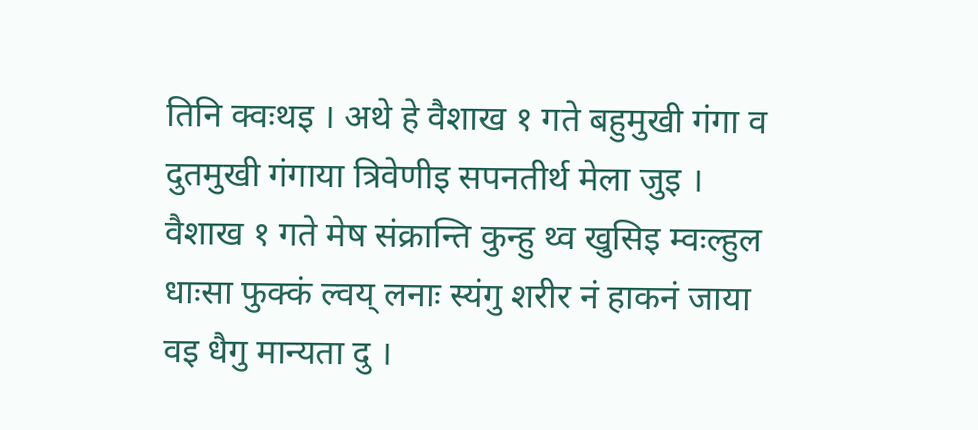तिनि क्वःथइ । अथे हे वैशाख १ गते बहुमुखी गंगा व दुतमुखी गंगाया त्रिवेणीइ सपनतीर्थ मेला जुइ । वैशाख १ गते मेष संक्रान्ति कुन्हु थ्व खुसिइ म्वःल्हुल धाःसा फुक्कं ल्वय् लनाः स्यंगु शरीर नं हाकनं जाया वइ धैगु मान्यता दु ।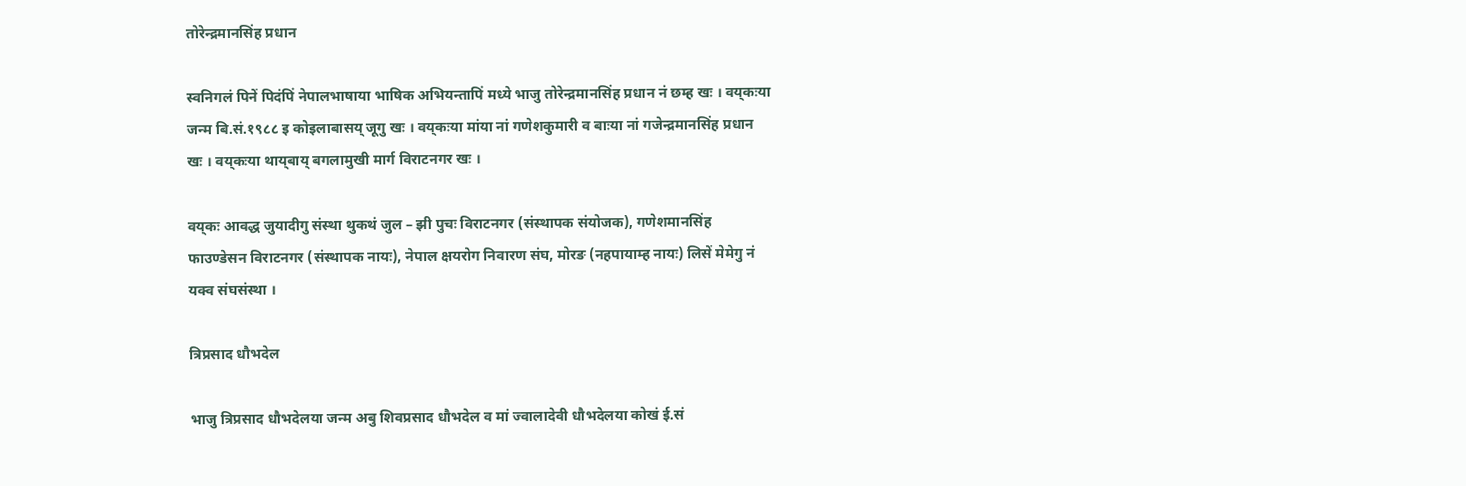तोरेन्द्रमानसिंह प्रधान

स्वनिगलं पिनें पिदंपिं नेपालभाषाया भाषिक अभियन्तापिं मध्ये भाजु तोरेन्द्रमानसिंह प्रधान नं छम्ह खः । वय्‌कःया जन्म बि.सं.१९८८ इ कोइलाबासय् जूगु खः । वय्‌कःया मांया नां गणेशकुमारी व बाःया नां गजेन्द्रमानसिंह प्रधान खः । वय्‌कःया थाय्‌बाय् बगलामुखी मार्ग विराटनगर खः ।

वय्‌कः आवद्ध जुयादीगु संस्था थुकथं जुल – झी पुचः विराटनगर (संस्थापक संयोजक), गणेशमानसिंह फाउण्डेसन विराटनगर (संस्थापक नायः), नेपाल क्षयरोग निवारण संघ, मोरङ (नहपायाम्ह नायः) लिसें मेमेगु नं यक्व संघसंस्था ।

त्रिप्रसाद धौभदेल

भाजु त्रिप्रसाद धौभदेलया जन्म अबु शिवप्रसाद धौभदेल व मां ज्वालादेवी धौभदेलया कोखं ई.सं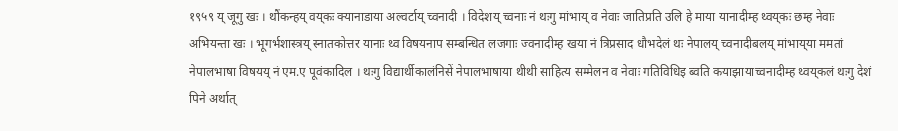१९५९ य् जूगु खः । थौंकन्हय् वय्‌कः क्यानाडाया अल्वर्टाय् च्वनादी । विदेशय् च्वनाः नं थःगु मांभाय् व नेवाः जातिप्रति उलि हे माया यानादीम्ह थ्वय्‌कः छम्ह नेवाः अभियन्ता खः । भूगर्भशास्त्रय् स्नातकोत्तर यानाः थ्व विषयनाप सम्बन्धित लजगाः ज्वनादीम्ह खया नं त्रिप्रसाद धौभदेलं थः नेपालय् च्वनादीबलय् मांभाय्‌या ममतां नेपालभाषा विषयय् नं एम.ए पूवंकादिल । थःगु विद्यार्थीकालंनिसें नेपालभाषाया थीथी साहित्य सम्मेलन व नेवाः गतिविधिइ ब्वति कयाझायाच्वनादीम्ह थ्वय्‌कलं थःगु देशं पिने अर्थात्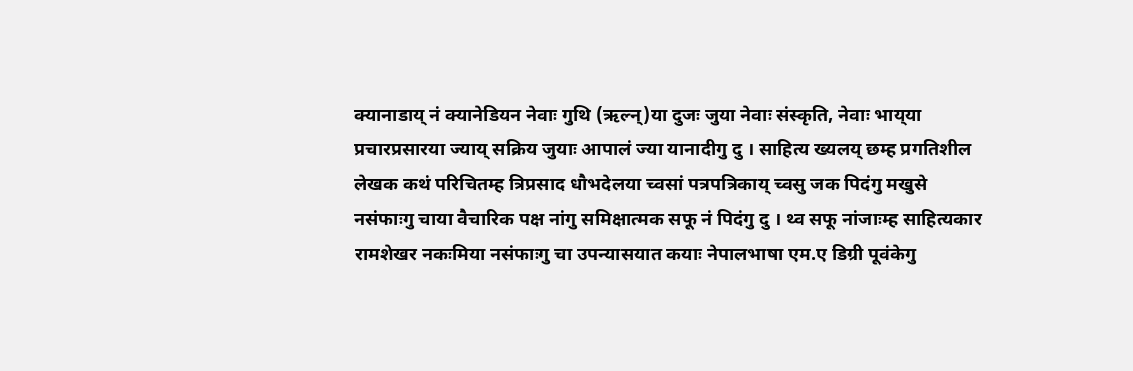क्यानाडाय् नं क्यानेडियन नेवाः गुथि (ऋल्न्)या दुजः जुया नेवाः संस्कृति, नेवाः भाय्‌या प्रचारप्रसारया ज्याय् सक्रिय जुयाः आपालं ज्या यानादीगु दु । साहित्य ख्यलय् छम्ह प्रगतिशील लेखक कथं परिचितम्ह त्रिप्रसाद धौभदेलया च्वसां पत्रपत्रिकाय् च्वसु जक पिदंगु मखुसे नसंफाःगु चाया वैचारिक पक्ष नांगु समिक्षात्मक सफू नं पिदंगु दु । थ्व सफू नांजाःम्ह साहित्यकार रामशेखर नकःमिया नसंफाःगु चा उपन्यासयात कयाः नेपालभाषा एम.ए डिग्री पूवंकेगु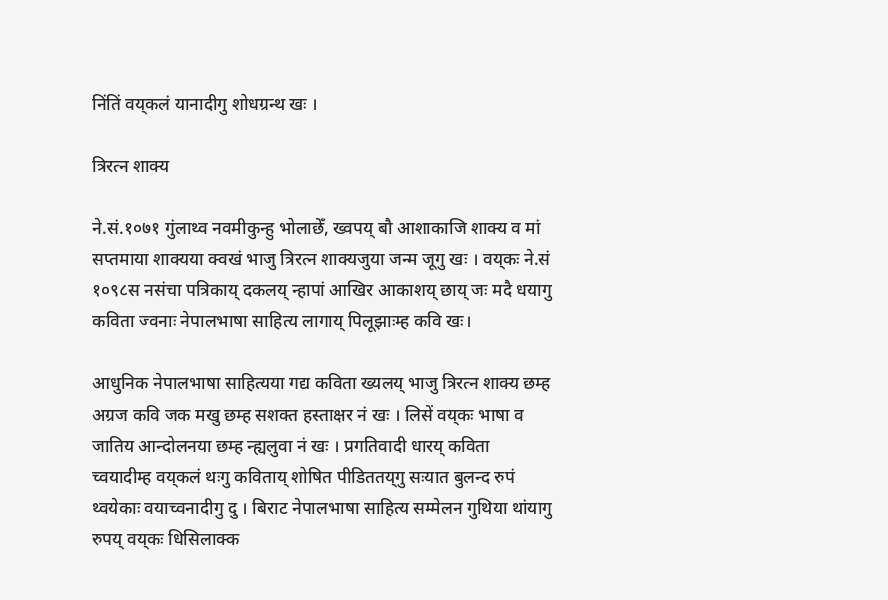निंतिं वय्‌कलं यानादीगु शोधग्रन्थ खः ।

त्रिरत्न शाक्य

ने.सं.१०७१ गुंलाथ्व नवमीकुन्हु भोलाछेँ, ख्वपय् बौ आशाकाजि शाक्य व मां सप्तमाया शाक्यया क्वखं भाजु त्रिरत्न शाक्यजुया जन्म जूगु खः । वय्‌कः ने.सं १०९८स नसंचा पत्रिकाय् दकलय् न्हापां आखिर आकाशय् छाय् जः मदै धयागु कविता ज्वनाः नेपालभाषा साहित्य लागाय् पिलूझाःम्ह कवि खः।

आधुनिक नेपालभाषा साहित्यया गद्य कविता ख्यलय् भाजु त्रिरत्न शाक्य छम्ह अग्रज कवि जक मखु छम्ह सशक्त हस्ताक्षर नं खः । लिसें वय्‌कः भाषा व जातिय आन्दोलनया छम्ह न्ह्यलुवा नं खः । प्रगतिवादी धारय् कविता च्वयादीम्ह वय्‌कलं थःगु कविताय् शोषित पीडिततय्‌गु सःयात बुलन्द रुपं थ्वयेकाः वयाच्वनादीगु दु । बिराट नेपालभाषा साहित्य सम्मेलन गुथिया थांयागु रुपय् वय्‌कः धिसिलाक्क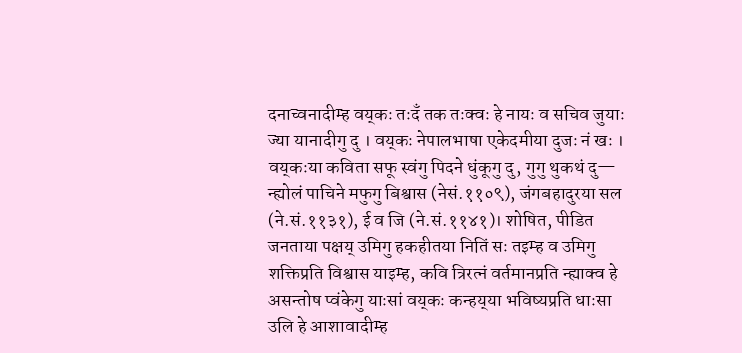दनाच्वनादीम्ह वय्‌कः तःदँ तक तःक्वः हे नायः व सचिव जुयाः ज्या यानादीगु दु । वय्‌कः नेपालभाषा एकेदमीया दुजः नं खः । वय्‌कःया कविता सफू स्वंगु पिदने धुंकूगु दु, गुगु थुकथं दु— न्ह्योलं पाचिने मफुगु बिश्वास (नेसं.११०९), जंगबहादुरया सल (ने.सं.११३१), ई व जि (ने.सं.११४१)। शोषित, पीडित जनताया पक्षय् उमिगु हकहीतया नितिं सः तइम्ह व उमिगु शक्तिप्रति विश्वास याइम्ह, कवि त्रिरत्नं वर्तमानप्रति न्ह्याक्व हे असन्तोष प्वंकेगु याःसां वय्‌कः कन्हय्‌या भविष्यप्रति धाःसा उलि हे आशावादीम्ह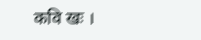कवि खः ।